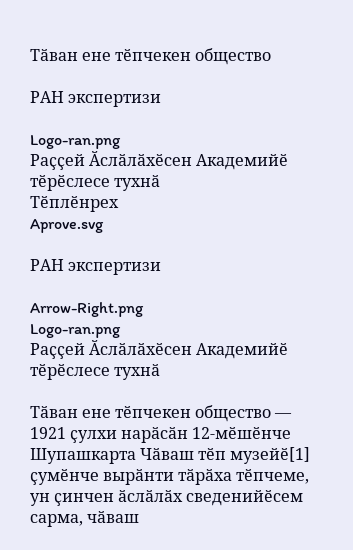Тӑван ене тӗпчекен общество

РАН экспертизи

Logo-ran.png
Раҫҫей Ӑслӑлӑхӗсен Академийӗ
тӗрӗслесе тухнӑ
Тӗплӗнрех
Aprove.svg

РАН экспертизи

Arrow-Right.png
Logo-ran.png
Раҫҫей Ӑслӑлӑхӗсен Академийӗ
тӗрӗслесе тухнӑ

Тӑван ене тӗпчекен общество — 1921 ҫулхи нарӑсӑн 12-мӗшӗнче Шупашкарта Чӑваш тӗп музейӗ[1] ҫумӗнче вырӑнти тӑрӑха тӗпчеме, ун ҫинчен ӑслӑлӑх сведенийӗсем сарма, чӑваш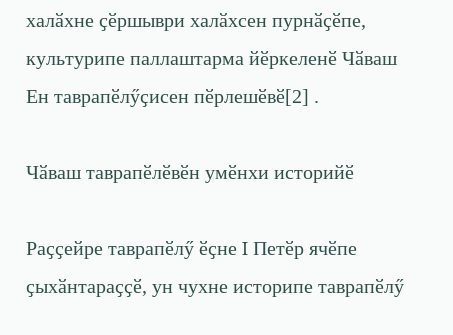халӑхне ҫӗршыври халӑхсен пурнӑҫӗпе, культурипе паллаштарма йӗркеленӗ Чӑваш Ен таврапӗлӳҫисен пӗрлешӗвӗ[2] .

Чӑваш таврапӗлӗвӗн умӗнхи историйӗ

Раҫҫейре таврапӗлӳ ӗҫне I Петӗр ячӗпе ҫыхӑнтараҫҫӗ, ун чухне историпе таврапӗлӳ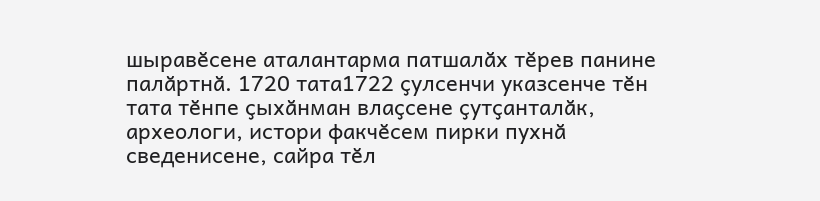шыравӗсене аталантарма патшалӑх тӗрев панине палӑртнӑ. 1720 тата1722 ҫулсенчи указсенче тӗн тата тӗнпе ҫыхӑнман влаҫсене ҫутҫанталӑк, археологи, истори факчӗсем пирки пухнӑ сведенисене, сайра тӗл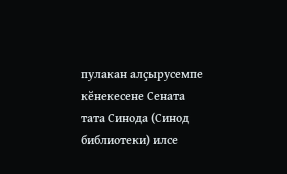пулакан алҫырусемпе кӗнекесене Сената тата Синода (Синод библиотеки) илсе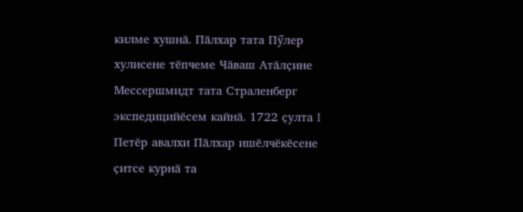килме хушнӑ. Пӑлхар тата Пӳлер хулисене тӗпчеме Чӑваш Атӑлҫине Мессершмидт тата Страленберг экспедицийӗсем кайнӑ. 1722 ҫулта I Петӗр авалхи Пӑлхар ишӗлчӗкӗсене ҫитсе курнӑ та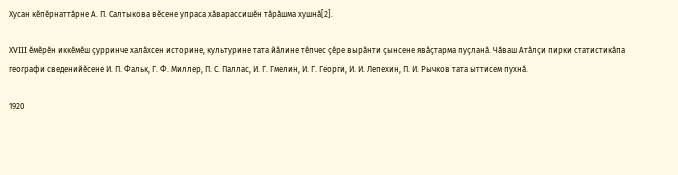Хусан кӗпӗрнаттӑрне А. П. Салтыкова вӗсене упраса хӑварассишӗн тӑрӑшма хушнӑ[2].

ХVIII ӗмӗрӗн иккӗмӗш ҫурринче халӑхсен историне, культурине тата йӑлине тӗпчес ҫӗре вырӑнти ҫынсене явӑҫтарма пуҫланӑ. Чӑваш Атӑлҫи пирки статистикӑпа географи сведенийӗсене И. П. Фальк, Г. Ф. Миллер, П. С. Паллас, И. Г. Гмелин, И. Г. Георги, И. И. Лепехин, П. И. Рычков тата ыттисем пухнӑ.

1920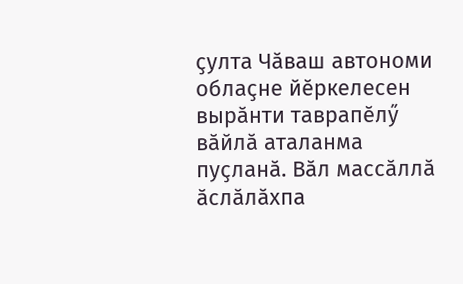ҫулта Чӑваш автономи облаҫне йӗркелесен вырӑнти таврапӗлӳ вӑйлӑ аталанма пуҫланӑ. Вӑл массӑллӑ ӑслӑлӑхпа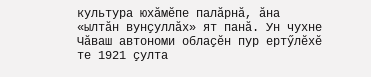культура юхӑмӗпе палӑрнӑ, ӑна «ылтӑн вунҫуллӑх» ят панӑ. Ун чухне Чӑваш автономи облаҫӗн пур ертӳлӗхӗ те 1921 ҫулта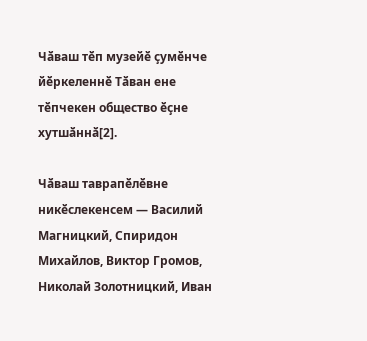Чӑваш тӗп музейӗ ҫумӗнче йӗркеленнӗ Тӑван ене тӗпчекен общество ӗҫне хутшӑннӑ[2].

Чӑваш таврапӗлӗвне никӗслекенсем — Василий Магницкий, Спиридон Михайлов, Виктор Громов, Николай Золотницкий, Иван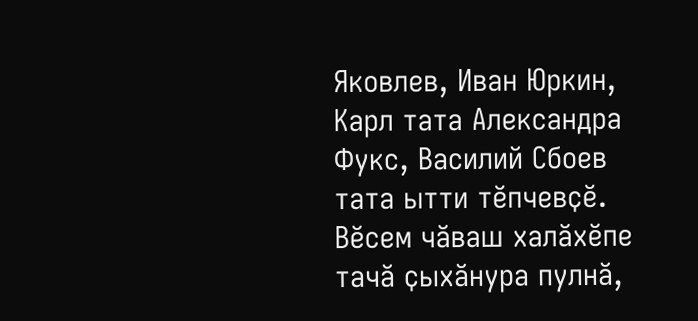Яковлев, Иван Юркин, Карл тата Александра Фукс, Василий Сбоев тата ытти тӗпчевҫӗ. Вӗсем чӑваш халӑхӗпе тачӑ ҫыхӑнура пулнӑ,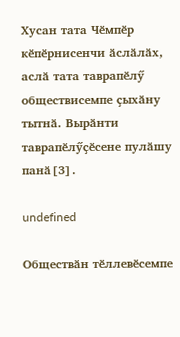Хусан тата Чӗмпӗр кӗпӗрнисенчи ӑслӑлӑх, аслӑ тата таврапӗлӳ обществисемпе ҫыхӑну тытнӑ. Вырӑнти таврапӗлӳҫӗсене пулӑшу панӑ[3].

undefined

Обществӑн тӗллевӗсемпе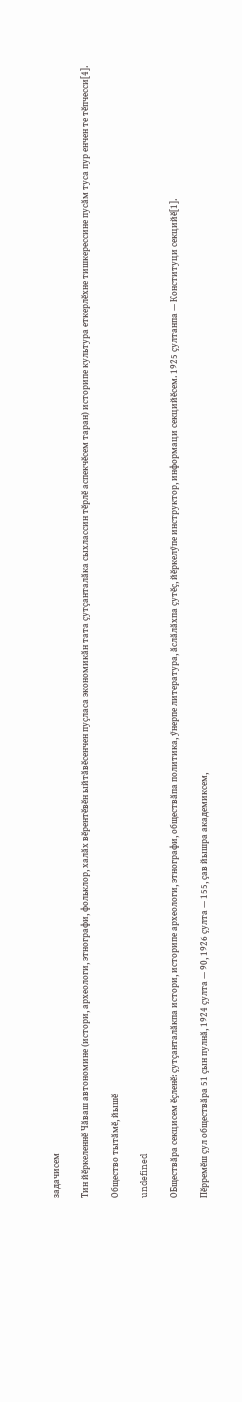задачисем

Тин йӗркеленнӗ Чӑваш автономине (истори, археологи, этнографи, фольклор, халӑх вӗрентӗвӗн ыйтӑвӗсенчен пуҫласа экономикӑн тата ҫутҫанталӑка сыхлассин тӗрлӗ аспекчӗсем таран) историпе культура еткерлӗхне тишкерессине пусӑм туса пур енчен те тӗпчесси[4].

Общество тытӑмӗ, йышӗ

undefined

ОБществӑра секцисем ӗҫленӗ: ҫутҫанталӑкпа истори, историпе археологи, этнографи, обществӑпа политика, ӳнерпе литература, ӑслӑлӑхпа ҫутӗҫ, йӗркелӳпе инструктор, информаци секцийӗсем. 1925 ҫултанпа — Конституци секцийӗ[1].

Пӗрремӗш ҫул обществӑра 51 ҫын пулнӑ, 1924 ҫулта — 90, 1926 ҫулта — 155, ҫав йышра академиксем,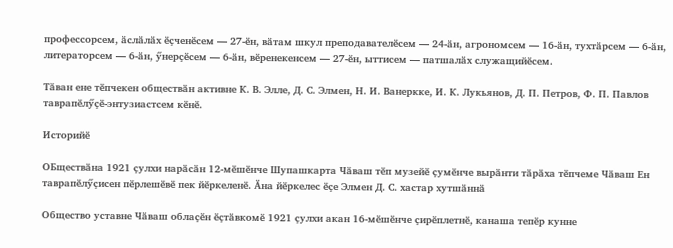профессорсем, ӑслӑлӑх ӗҫченӗсем — 27-ӗн, вӑтам шкул преподавателӗсем — 24-ӑн, агрономсем — 16-ӑн, тухтӑрсем — 6-ӑн, литераторсем — 6-ӑн, ӳнерҫӗсем — 6-ӑн, вӗренекенсем — 27-ӗн, ыттисем — патшалӑх служащийӗсем.

Тӑван ене тӗпчекен обществӑн активне К. В. Элле, Д. С. Элмен, Н. И. Ванеркке, И. К. Лукьянов, Д. П. Петров, Ф. П. Павлов таврапӗлӳҫӗ-энтузиастсем кӗнӗ.

Историйӗ

ОБществӑна 1921 ҫулхи нарӑсӑн 12-мӗшӗнче Шупашкарта Чӑваш тӗп музейӗ ҫумӗнче вырӑнти тӑрӑха тӗпчеме Чӑваш Ен таврапӗлӳҫисен пӗрлешӗвӗ пек йӗркеленӗ. Ӑна йӗркелес ӗҫе Элмен Д. С. хастар хутшӑннӑ

Общество уставне Чӑваш облаҫӗн ӗҫтӑвкомӗ 1921 ҫулхи акан 16-мӗшӗнче ҫирӗплетнӗ, канаша тепӗр кунне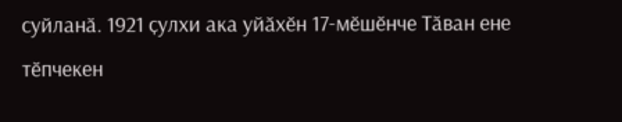суйланӑ. 1921 ҫулхи ака уйӑхӗн 17-мӗшӗнче Тӑван ене тӗпчекен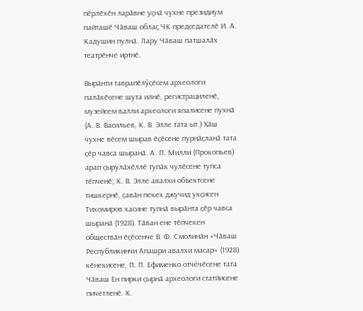пӗрлӗхӗн ларӑвне уҫнӑ чухне президиум пайташӗ Чӑваш облаҫ ЧК председателӗ И. А. Кадушин пулнӑ. Лару Чӑваш патшалӑх театрӗнче иртнӗ.

Вырӑнти таврапӗлӳҫӗсем археологи палӑкӗсене шута илнӗ, регистрациленӗ, музейсем валли археологи япалисене пухнӑ (А. В. Васильев, К. В. Элле тата ыт.) Хӑш чухне вӗсем шырав ӗҫӗсене пурнӑҫланӑ тата ҫӗр чавса шыранӑ. А. П. Милли (Прокопьев) арап ҫырулӑхӗллӗ тупӑк чулӗсене тупса тӗпченӗ; К. В. Элле авалхи объектсене тишкернӗ, ҫавӑн пекех джучид укҫисен Тихомиров хасине тупнӑ вырӑнта ҫӗр чавса шыранӑ (1928). Тӑван ене тӗпчекен обществӑн ӗҫӗсенче В. Ф. Смолинӑн «Чӑваш Республикинчи Апашри авалхи масар» (1928) кӗнекисене, П. П. Ефименко отчёчӗсене тата Чӑваш Ен пирки ҫырнӑ археологи статйисене пичетленӗ. К.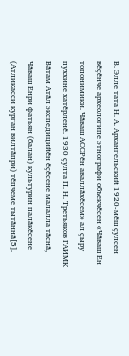В. Элле тата Н. А. Архангельский 1920-мӗш ҫулсен вӗҫӗнче археологипе этнографи объекчӗсен «Чӑваш Ен топонимики. Чӑваш АССРӗн аваллӑхӗсем» ал ҫыру пуххине хатӗрленӗ. 1930 ҫулта П. Н. Третьяков ГАИМК Вӑтам Атӑл экспедицийӗн ӗҫӗсене малалла тӑснӑ, Чӑваш Енри фатьян (балан) культурин палӑкӗсене (Атликасси курган вилтӑпри) тӗпчеме тытӑннӑ[5].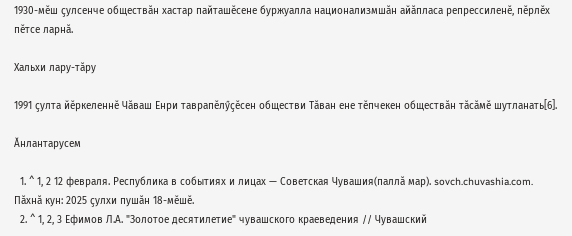1930-мӗш ҫулсенче обществӑн хастар пайташӗсене буржуалла национализмшӑн айӑпласа репрессиленӗ, пӗрлӗх пӗтсе ларнӑ.

Хальхи лару-тӑру

1991 ҫулта йӗркеленнӗ Чӑваш Енри таврапӗлӳҫӗсен обществи Тӑван ене тӗпчекен обществӑн тӑсӑмӗ шутланать[6].

Ӑнлантарусем

  1. ^ 1, 2 12 февраля. Республика в событиях и лицах — Советская Чувашия(паллӑ мар). sovch.chuvashia.com. Пӑхнӑ кун: 2025 ҫулхи пушӑн 18-мӗшӗ.
  2. ^ 1, 2, 3 Ефимов Л.А. "Золотое десятилетие" чувашского краеведения // Чувашский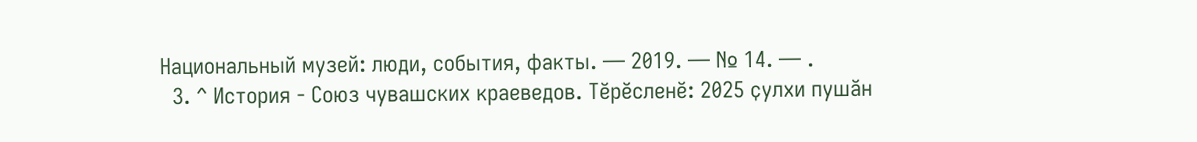Национальный музей: люди, события, факты. — 2019. — № 14. — .
  3. ^ История - Союз чувашских краеведов. Тӗрӗсленӗ: 2025 ҫулхи пушӑн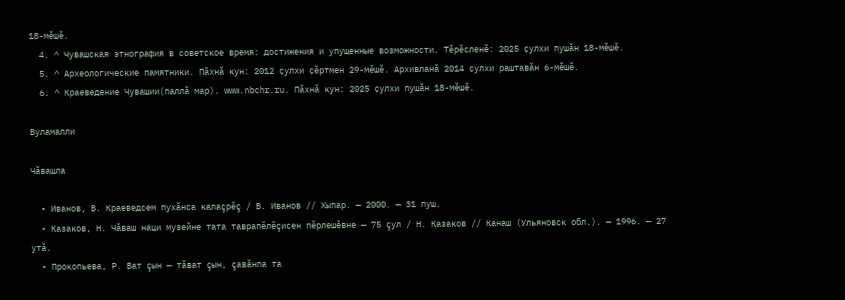18-мӗшӗ.
  4. ^ Чувашская этнография в советское время: достижения и упущенные возможности. Тӗрӗсленӗ: 2025 ҫулхи пушӑн 18-мӗшӗ.
  5. ^ Археологические памятники. Пӑхнӑ кун: 2012 ҫулхи ҫӗртмен 29-мӗшӗ. Архивланӑ 2014 ҫулхи раштавӑн 6-мӗшӗ.
  6. ^ Краеведение Чувашии(паллӑ мар). www.nbchr.ru. Пӑхнӑ кун: 2025 ҫулхи пушӑн 18-мӗшӗ.

Вуламалли

Чӑвашла

  • Иванов, В. Краеведсем пухăнса калаçрĕç / В. Иванов // Хыпар. — 2000. — 31 пуш.
  • Казаков, Н. Чăваш наци музейне тата таврапĕлĕçисен пĕрлешĕвне — 75 çул / Н. Казаков // Канаш (Ульяновск обл.). — 1996. — 27 утă.
  • Прокопьева, Р. Ват çын — тăват çын, çавăнпа та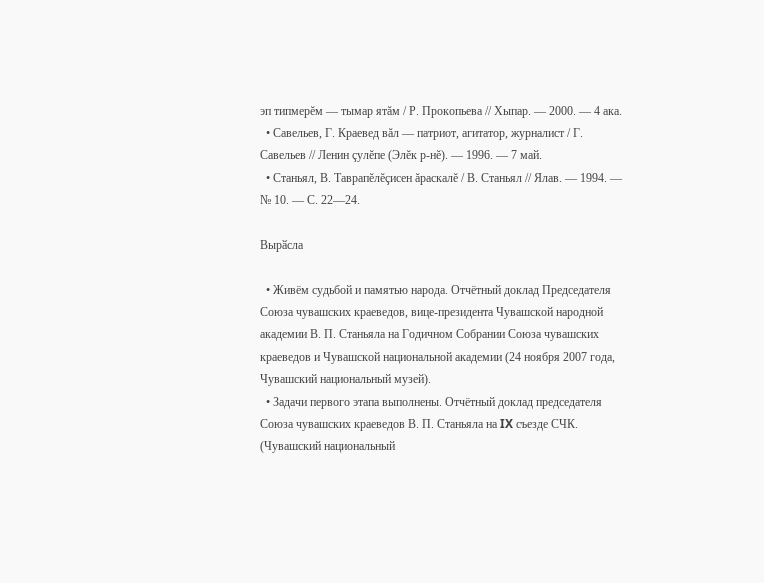эп типмерĕм — тымар ятăм / Р. Прокопьева // Хыпар. — 2000. — 4 ака.
  • Савельев, Г. Краевед вăл — патриот, агитатор, журналист / Г. Савельев // Ленин çулĕпе (Элĕк р-нĕ). — 1996. — 7 май.
  • Станьял, В. Таврапĕлĕçисен ăраскалĕ / В. Станьял // Ялав. — 1994. — № 10. — С. 22—24.

Вырӑсла

  • Живём судьбой и памятью народа. Отчётный доклад Председателя Союза чувашских краеведов, вице-президента Чувашской народной академии В. П. Станьяла на Годичном Собрании Союза чувашских краеведов и Чувашской национальной академии (24 ноября 2007 года, Чувашский национальный музей).
  • Задачи первого этапа выполнены. Отчётный доклад председателя Союза чувашских краеведов В. П. Станьяла на IX съезде СЧК. (Чувашский национальный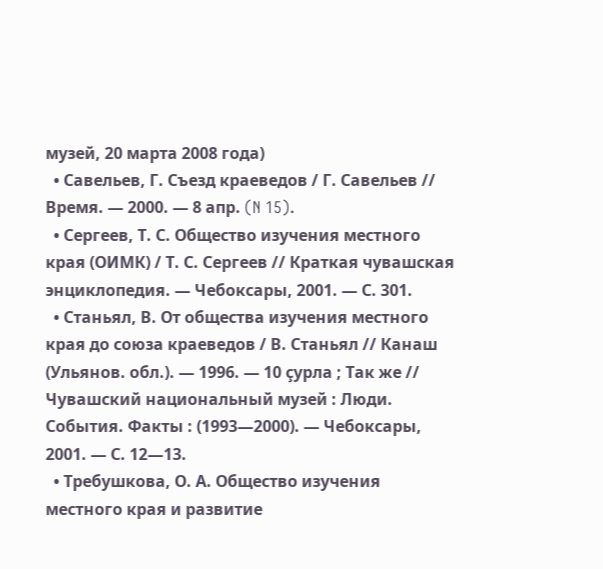музей, 20 марта 2008 года)
  • Савельев, Г. Съезд краеведов / Г. Савельев // Время. — 2000. — 8 апр. (N 15).
  • Сергеев, Т. С. Общество изучения местного края (ОИМК) / Т. С. Сергеев // Краткая чувашская энциклопедия. — Чебоксары, 2001. — С. 301.
  • Станьял, В. От общества изучения местного края до союза краеведов / В. Станьял // Канаш (Ульянов. обл.). — 1996. — 10 çурла ; Так же // Чувашский национальный музей : Люди. События. Факты : (1993—2000). — Чебоксары, 2001. — С. 12—13.
  • Требушкова, О. А. Общество изучения местного края и развитие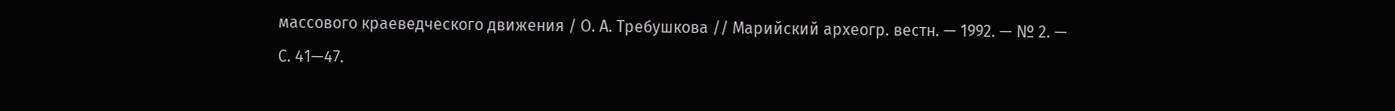массового краеведческого движения / О. А. Требушкова // Марийский археогр. вестн. — 1992. — № 2. — С. 41—47.